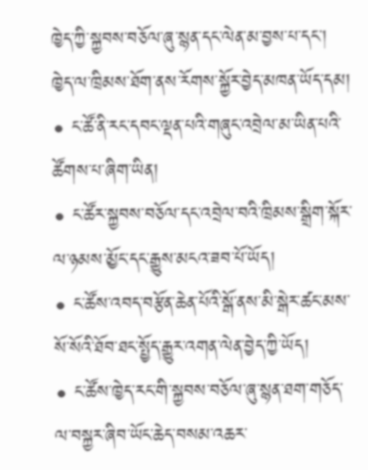ཁྱེད་ཀྱི་སྐྱབས་བཅོལ་ཞུ་སྙན་དང་ལེན་མ་བྱས་པ་དང་། ཁྱེད་ལ་ཁྲིམས་ཐོག་ནས་རོགས་སྐྱོར་བྱེད་མཁན་ཡོད་དམ།
• ང་ཚོ་ནི་རང་དབང་ལྡན་པའི་གཞུང་འབྲེལ་མ་ཡིན་པའི་ཚོགས་པ་ཞིག་ཡིན།
• ང་ཚོར་སྐྱབས་བཅོལ་དང་འབྲེལ་བའི་ཁྲིམས་སྒྲིག་སྐོར་ལ་ཉམས་མྱོང་དང་རྒྱུས་མངའ་ཟབ་པོ་ཡོད།
• ང་ཚོས་འབད་བརྩོན་ཆེན་པོའི་སྒོ་ནས་མི་སྒེར་ཚང་མས་སོ་སོའི་ཐོབ་ཐང་སྤྱོད་རྒྱུར་འགན་ལེན་བྱེད་ཀྱི་ཡོད།
• ང་ཚོས་ཁྱེད་རང་གི་སྐྱབས་བཅོལ་ཞུ་སྙན་ཐག་གཅོད་ལ་བསྐྱར་ཞིབ་ཡོང་ཆེད་བསམ་འཆར་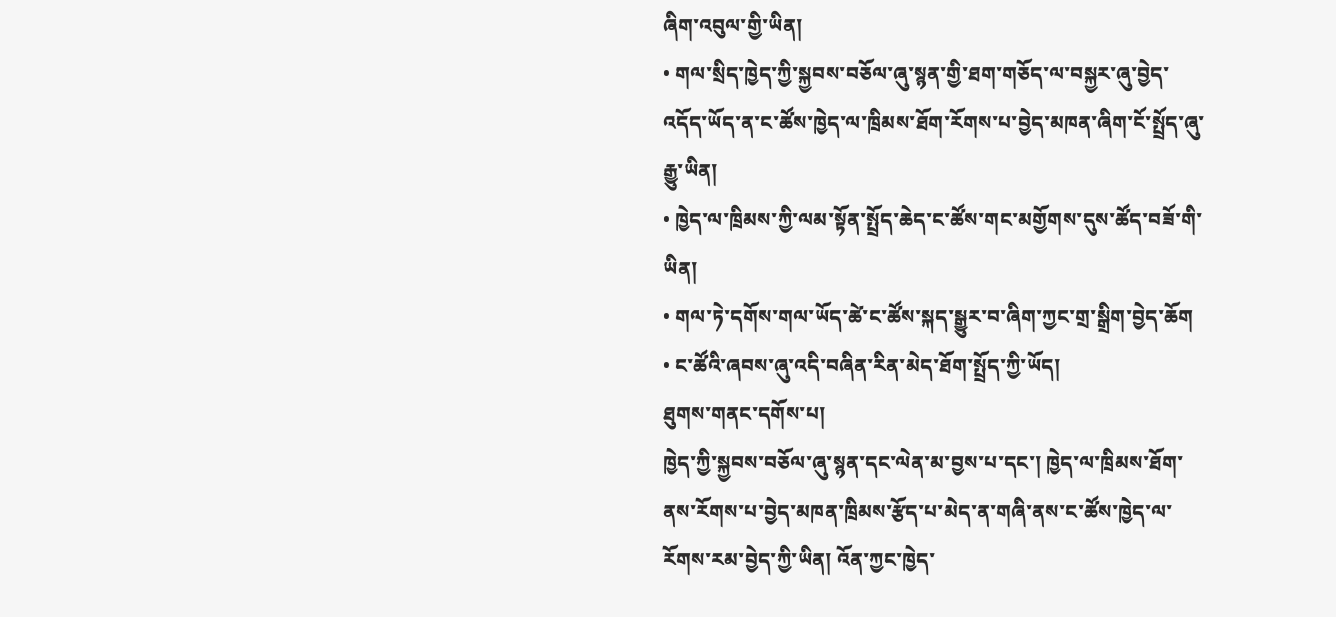ཞིག་འབུལ་གྱི་ཡིན།
• གལ་སྲིད་ཁྱེད་ཀྱི་སྐྱབས་བཅོལ་ཞུ་སྙན་གྱི་ཐག་གཅོད་ལ་བསྐྱར་ཞུ་བྱེད་འདོད་ཡོད་ན་ང་ཚོས་ཁྱེད་ལ་ཁྲིམས་ཐོག་རོགས་པ་བྱེད་མཁན་ཞིག་ངོ་སྤྲོད་ཞུ་རྒྱུ་ཡིན།
• ཁྱེད་ལ་ཁྲིམས་ཀྱི་ལམ་སྟོན་སྤྲོད་ཆེད་ང་ཚོས་གང་མགྱོགས་དུས་ཚོད་བཟོ་གི་ཡིན།
• གལ་ཏེ་དགོས་གལ་ཡོད་ཚེ་ང་ཚོས་སྐད་སྒྱུར་བ་ཞིག་ཀྱང་གྲ་སྒྲིག་བྱེད་ཆོག
• ང་ཚོའི་ཞབས་ཞུ་འདི་བཞིན་རིན་མེད་ཐོག་སྤྲོད་ཀྱི་ཡོད།
ཐུགས་གནང་དགོས་པ།
ཁྱེད་ཀྱི་སྐྱབས་བཅོལ་ཞུ་སྙན་དང་ལེན་མ་བྱས་པ་དང་། ཁྱེད་ལ་ཁྲིམས་ཐོག་ནས་རོགས་པ་བྱེད་མཁན་ཁྲིམས་རྩོད་པ་མེད་ན་གཞི་ནས་ང་ཚོས་ཁྱེད་ལ་རོགས་རམ་བྱེད་ཀྱི་ཡིན། འོན་ཀྱང་ཁྱེད་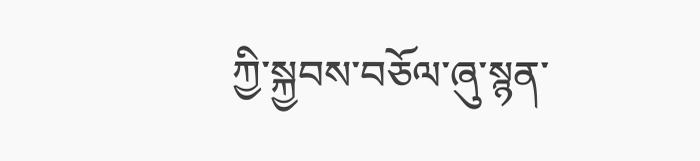ཀྱི་སྐྱབས་བཅོལ་ཞུ་སྙན་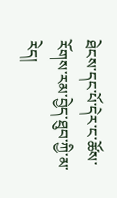ཐེངས་དང་པོ་དེར་ང་ཚོས་རོགས་རམ་བྱེད་ཐུབ་ཀྱི་མ་རེད།